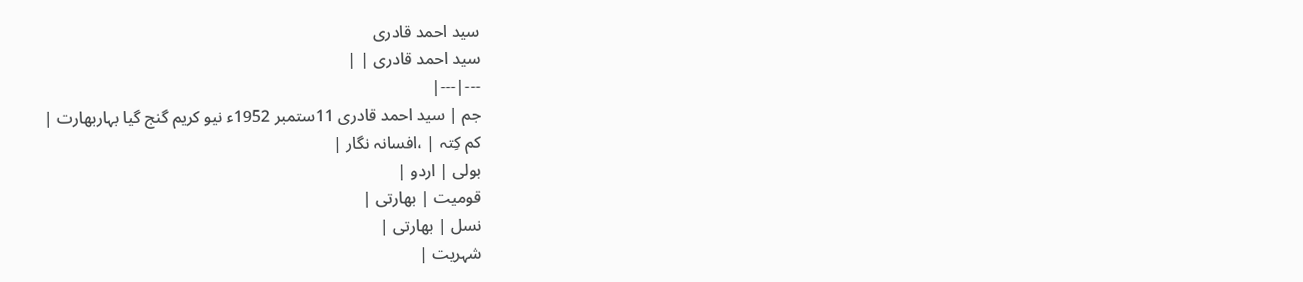سید احمد قادری
سید احمد قادری | |
---|---|
جم | سید احمد قادری 11ستمبر 1952ء نیو کریم گنج گیا بہاربھارت |
کم کِتہ | ،افسانہ نگار |
بولی | اردو |
قومیت | بھارتی |
نسل | بھارتی |
شہریت |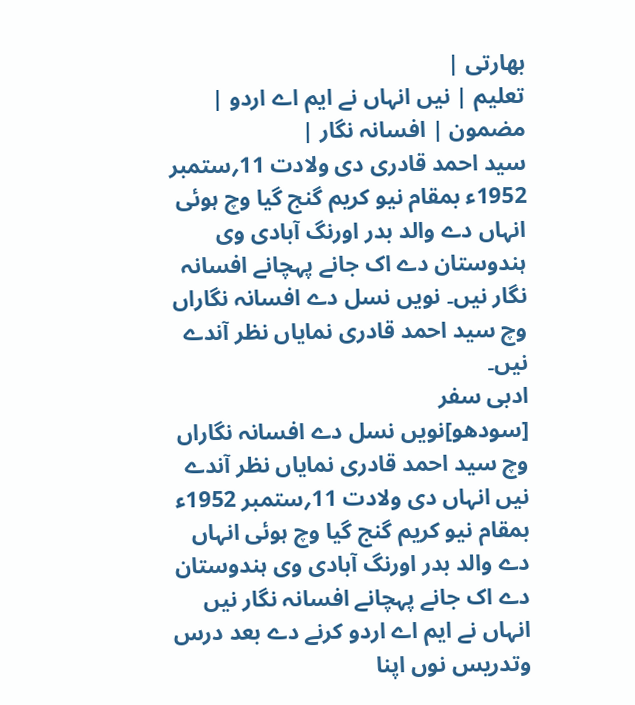بھارتی |
تعلیم | نيں انہاں نے ایم اے اردو |
مضمون | افسانہ نگار |
سید احمد قادری دی ولادت 11؍ستمبر 1952ء بمقام نیو کریم گنج گیا وچ ہوئی انہاں دے والد بدر اورنگ آبادی وی ہندوستان دے اک جانے پہچانے افسانہ نگار نيں۔ نويں نسل دے افسانہ نگاراں وچ سید احمد قادری نمایاں نظر آندے نيں۔
ادبی سفر
[سودھو]نويں نسل دے افسانہ نگاراں وچ سید احمد قادری نمایاں نظر آندے نيں انہاں دی ولادت 11؍ستمبر 1952ء بمقام نیو کریم گنج گیا وچ ہوئی انہاں دے والد بدر اورنگ آبادی وی ہندوستان دے اک جانے پہچانے افسانہ نگار نيں انہاں نے ایم اے اردو کرنے دے بعد درس وتدریس نوں اپنا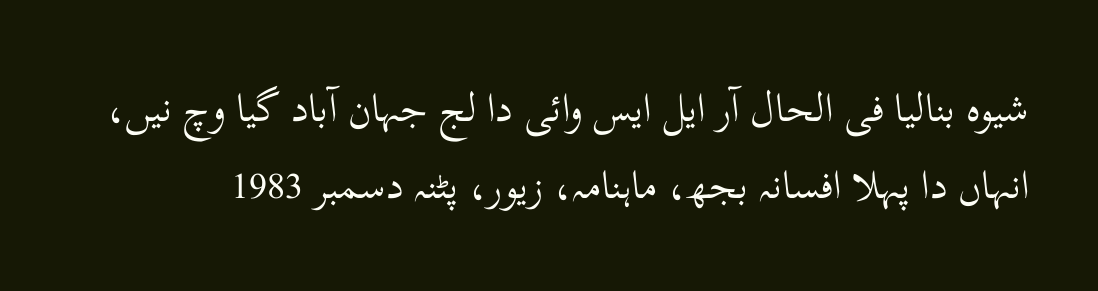شیوہ بنالیا فی الحال آر ایل ایس وائی دا لج جہان آباد گیا وچ نيں، انہاں دا پہلا افسانہ بجھ، ماہنامہ، زیور، پٹنہ دسمبر 1983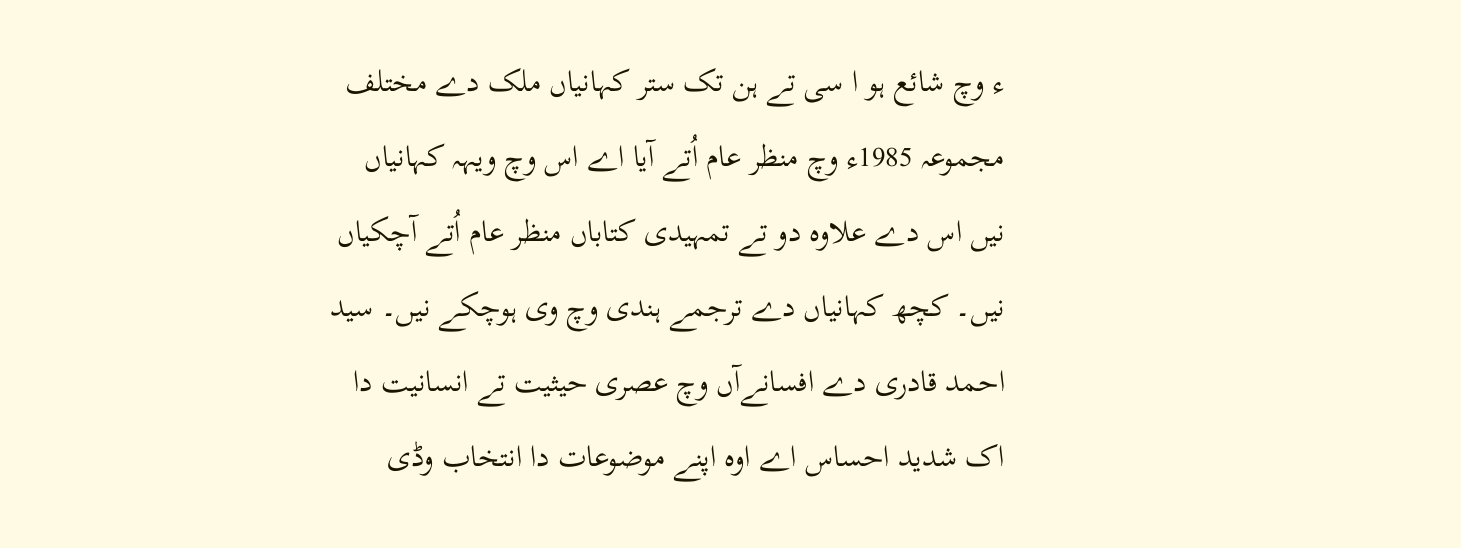ء وچ شائع ہو ا سی تے ہن تک ستر کہانیاں ملک دے مختلف مجموعہ 1985ء وچ منظر عام اُتے آیا اے اس وچ ویہہ کہانیاں نيں اس دے علاوہ دو تے تمہیدی کتاباں منظر عام اُتے آچکياں نيں۔ کچھ کہانیاں دے ترجمے ہندی وچ وی ہوچکے نيں۔ سید احمد قادری دے افسانےآں وچ عصری حیثیت تے انسانیت دا اک شدید احساس اے اوہ اپنے موضوعات دا انتخاب وڈی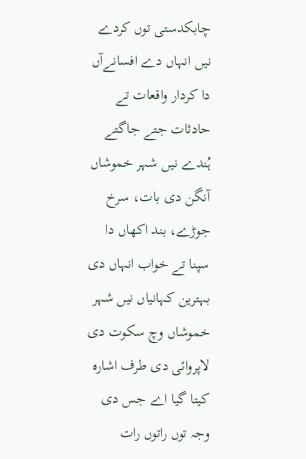چابکدستی توں کردے نيں انہاں دے افسانےآں دا کردار واقعات تے حادثات جتے جاگتے ہُندے نيں شہر خموشاں آنگن دی بات، سرخ جوڑے، بند اکھاں دا سپنا تے خواب انہاں دی بہترین کہانیاں نيں شہر خموشاں وچ سکوت دی لاپروائی دی طرف اشارہ کیتا گیا اے جس دی وجہ توں راتوں رات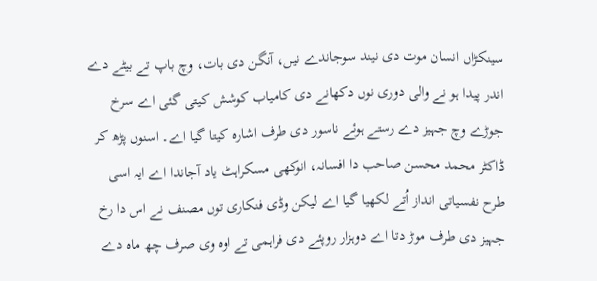سینکڑاں انسان موت دی نیند سوجاندے نيں، آنگن دی بات، وچ باپ تے بیٹے دے اندر پیدا ہو نے والی دوری نوں دکھانے دی کامیاب کوشش کيتی گئی اے سرخ جوڑے وچ جہیز دے رستے ہوئے ناسور دی طرف اشارہ کیتا گیا اے۔ اسنوں پڑھ کر ڈاکٹر محمد محسن صاحب دا افسانہ، انوکھی مسکراہٹ یاد آجاندا اے ایہ اسی طرح نفسیاتی انداز اُتے لکھیا گیا اے لیکن وڈی فنکاری توں مصنف نے اس دا رخ جہیز دی طرف موڑ دتا اے دوہزار روپئے دی فراہمی تے اوہ وی صرف چھ ماہ دے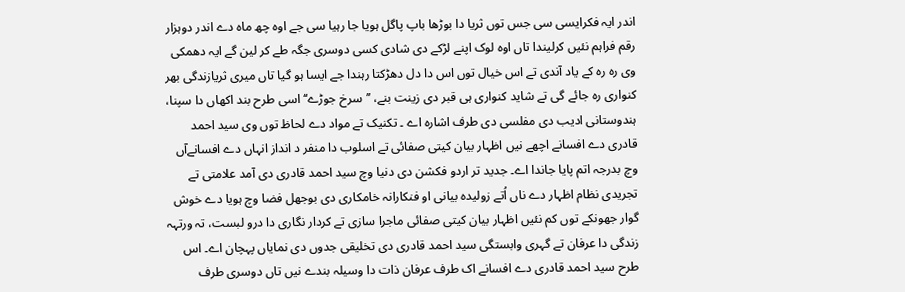اندر ایہ فکرایسی سی جس توں ثریا دا بوڑھا باپ پاگل ہويا جا رہیا سی جے اوہ چھ ماہ دے اندر دوہزار رقم فراہم نئيں کرلیندا تاں اوہ لوک اپنے لڑکے دی شادی کسی دوسری جگہ طے کر لین گے ایہ دھمکی وی رہ رہ کے یاد آندی تے اس خیال توں اس دا دل دھڑکتا رہندا جے ایسا ہو گیا تاں میری ثریازندگی بھر کنواری رہ جائے گی تے شاید کنواری ہی قبر دی زینت بنے، ’’سرخ جوڑے‘‘ اسی طرح بند اکھاں دا سپنا، ہندوستانی ادیب دی مفلسی دی طرف اشارہ اے ۔ تکنیک تے مواد دے لحاظ توں وی سید احمد قادری دے افسانے اچھے نيں اظہار بیان کيتی صفائی تے اسلوب دا منفر د انداز انہاں دے افسانےآں وچ بدرجہ اتم پایا جاندا اے۔ جدید تر اردو فکشن دی دنیا وچ سید احمد قادری دی آمد علامتی تے تجریدی نظام اظہار دے ناں اُتے زولیدہ بیانی او فنکارانہ خامکاری دی بوجھل فضا وچ ہويا دے خوش گوار جھونکے توں کم نئيں اظہار بیان کيتی صفائی ماجرا سازی تے کردار نگاری دا درو لبست، تہ ورتہہ زندگی دا عرفان تے گہری وابستگی سید احمد قادری دی تخلیقی جدوں دی نمایاں پہچان اے۔ اس طرح سید احمد قادری دے افسانے اک طرف عرفان ذات دا وسیلہ بندے نيں تاں دوسری طرف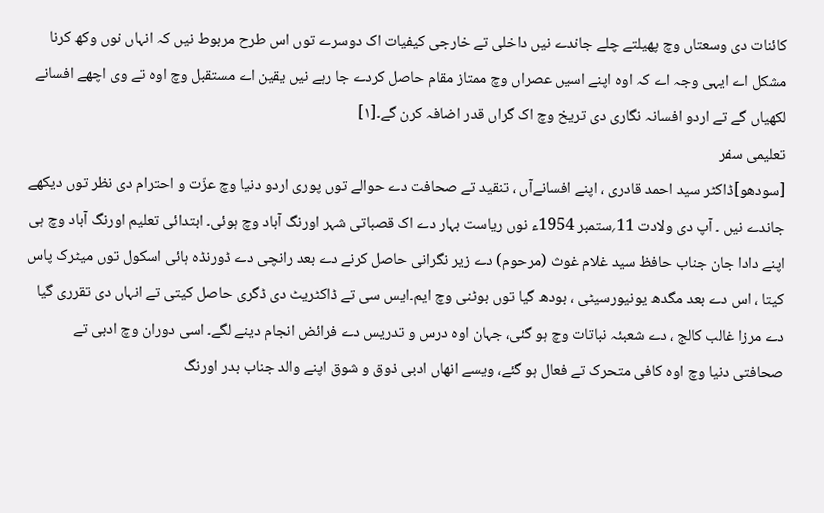کائنات دی وسعتاں وچ پھیلتے چلے جاندے نيں داخلی تے خارجی کیفیات اک دوسرے توں اس طرح مربوط نيں کہ انہاں نوں وکھ کرنا مشکل اے ایہی وجہ اے کہ اوہ اپنے اسيں عصراں وچ ممتاز مقام حاصل کردے جا رہے نيں یقین اے مستقبل وچ اوہ تے وی اچھے افسانے لکھياں گے تے اردو افسانہ نگاری دی تریخ وچ اک گراں قدر اضافہ کرن گے۔[۱]
تعلیمی سفر
[سودھو]ڈاکٹر سید احمد قادری ، اپنے افسانےآں ، تنقید تے صحافت دے حوالے توں پوری اردو دنیا وچ عزّت و احترام دی نظر توں دیکھے جاندے نيں ۔ آپ دی ولادت 11؍ستمبر 1954ء نوں ریاست بہار دے اک قصباتی شہر اورنگ آباد وچ ہوئی۔ ابتدائی تعلیم اورنگ آباد وچ ہی اپنے دادا جان جناب حافظ سید غلام غوث (مرحوم) دے زیر نگرانی حاصل کرنے دے بعد رانچی دے ڈورنڈہ ہائی اسکول توں میٹرک پاس کیتا ، اس دے بعد مگدھ یونیورسیٹی ، بودھ گیا توں بوٹنی وچ ایم۔ایس سی تے ڈاکٹریٹ دی ڈگری حاصل کيتی تے انہاں دی تقرری گیا دے مرزا غالب کالج ، دے شعبئہ نباتات وچ ہو گئی، جہان اوہ درس و تدریس دے فرائض انجام دینے لگے۔ اسی دوران وچ ادبی تے صحافتی دنیا وچ اوہ کافی متحرک تے فعال ہو گئے، ویسے انھاں ادبی ذوق و شوق اپنے والد جناب بدر اورنگ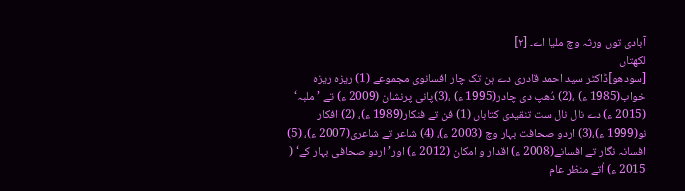آبادی توں ورثہ وچ ملیا اے۔ [۲]
لکھتاں
[سودھو]ڈاکٹر سید احمد قادری دے ہن تک چار افسانوی مجموعے (1) ریزہ ریزہ خواب(1985 ء) ،(2) دُھپ دی چادر(1995 ء) ،(3)پانی پرنشان (2009 ء) تے ’ملبہ‘ (2015 ء) دے نال نال ست تنقیدی کتاباں (1) فن تے فنکار(1989 ء)، (2) افکار نو(1999 ء)،(3) اردو صحافت بہار وچ (2003 ء)، (4) شاعر تے شاعری(2007 ء)، (5) افسانہ نگار تے افسانے(2008 ء) اقدار و امکان (2012 ء) اور’ اردو صحافی بہار کے‘ ( 2015 ء) اُتے منظر عام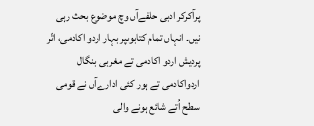پرآکرکر ادبی حلفےآں وچ موضوع بحث رہی نيں۔ انہاں تمام کتابوںپر بہار اردو اکادمی، اتّر پردیش اردو اکادمی تے مغربی بنگال اردواکادمی تے ہور کئی ادارےآں نے قومی سطح اُتے شائع ہونے والی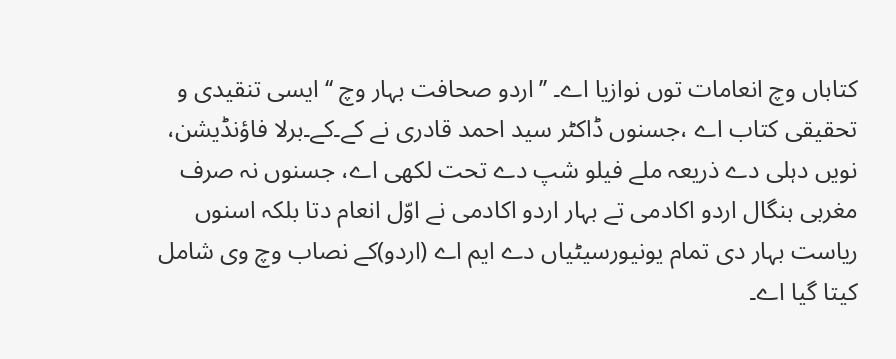کتاباں وچ انعامات توں نوازیا اے۔ ’’اردو صحافت بہار وچ ‘‘ ایسی تنقیدی و تحقیقی کتاب اے ،جسنوں ڈاکٹر سید احمد قادری نے کے۔کے۔برلا فاؤنڈیشن، نويں دہلی دے ذریعہ ملے فیلو شپ دے تحت لکھی اے، جسنوں نہ صرف مغربی بنگال اردو اکادمی تے بہار اردو اکادمی نے اوّل انعام دتا بلکہ اسنوں ریاست بہار دی تمام یونیورسیٹیاں دے ایم اے (اردو)کے نصاب وچ وی شامل کیتا گیا اے۔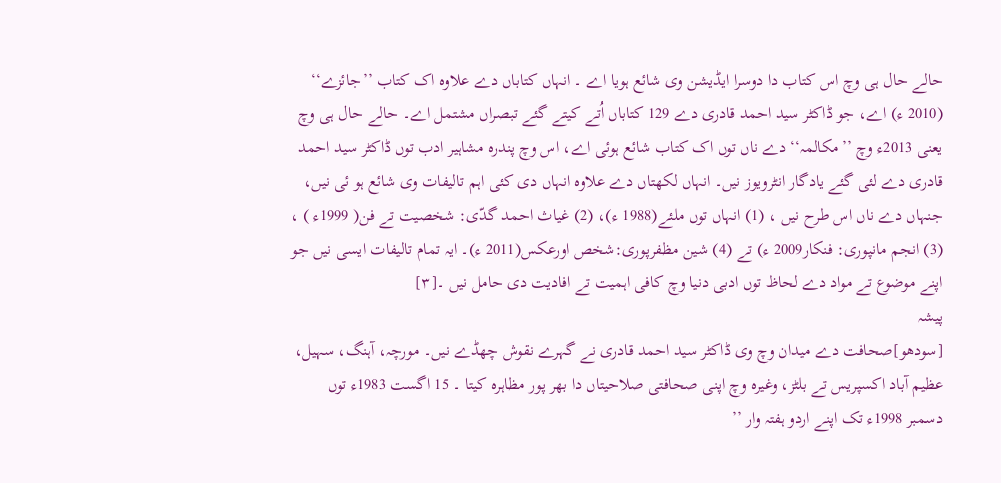حالے حال ہی وچ اس کتاب دا دوسرا ایڈیشن وی شائع ہويا اے ۔ انہاں کتاباں دے علاوہ اک کتاب ’’جائزے‘‘ (2010 ء) اے، جو ڈاکٹر سید احمد قادری دے 129 کتاباں اُتے کیتے گئے تبصراں مشتمل اے۔ حالے حال ہی وچ یعنی 2013ء وچ ’’مکالمہ‘‘ دے ناں توں اک کتاب شائع ہوئی اے، اس وچ پندرہ مشاہیر ادب توں ڈاکٹر سید احمد قادری دے لئی گئے یادگار انٹرویوز نيں۔ انہاں لکھتاں دے علاوہ انہاں دی کئی اہم تالیفات وی شائع ہو ئی نيں، جنہاں دے ناں اس طرح نيں ، (1) انہاں توں ملئے(1988 ء)، (2) غیاث احمد گدّی: شخصیت تے فن( 1999ء ) ، (3) انجم مانپوری: فنکار2009 ء) تے (4) شین مظفرپوری:شخص اورعکس(2011 ء)۔ ایہ تمام تالیفات ایسی نيں جو اپنے موضوع تے مواد دے لحاظ توں ادبی دنیا وچ کافی اہمیت تے افادیت دی حامل نيں ۔[۳]
پیشہ
[سودھو]صحافت دے میدان وچ وی ڈاکٹر سید احمد قادری نے گہرے نقوش چھڈے نيں۔ مورچہ، آہنگ، سہیل، عظیم آباد اکسپریس تے بلٹز، وغیرہ وچ اپنی صحافتی صلاحیتاں دا بھر پور مظاہرہ کیتا ۔ 15 اگست 1983ء توں دسمبر 1998ء تک اپنے اردو ہفتہ وار ’’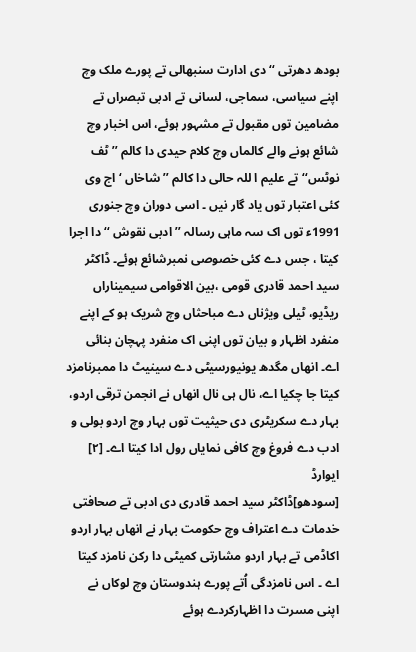بودھ دھرتی ‘‘ دی ادارت سنبھالی تے پورے ملک وچ اپنے سیاسی، سماجی، لسانی تے ادبی تبصراں تے مضامین توں مقبول تے مشہور ہوئے، اس اخبار وچ شائع ہونے والے کالماں وچ کلام حیدی دا کالم ’’ ٹف نوٹس‘‘ تے علیم ا للہ حالی دا کالم ’’ شاخاں ‘ اج وی کئی اعتبار توں یاد گار نيں ۔ اسی دوران وچ جنوری 1991ء توں اک سہ ماہی رسالہ ’’ ادبی نقوش ‘‘ دا اجرا کیتا ، جس دے کئی خصوصی نمبرشائع ہوئے۔ ڈاکٹر سید احمد قادری قومی ،بین الاقوامی سیمیناراں ریڈیو، ٹیلی ویژناں دے مباحثاں وچ شریک ہو کے اپنے منفرد اظہار و بیان توں اپنی اک منفرد پہچان بنائی اے۔ انھاں مگدھ یونیورسیٹی دے سینیٹ دا ممبرنامزد کیتا جا چکيا اے، نال ہی نال انھاں نے انجمن ترقی اردو، بہار دے سکریٹری دی حیثیت توں بہار وچ اردو بولی و ادب دے فروغ وچ کافی نمایاں رول ادا کیتا اے۔ [۲]
ایوارڈ
[سودھو]ڈاکٹر سید احمد قادری دی ادبی تے صحافتی خدمات دے اعتراف وچ حکومت بہار نے انھاں بہار اردو اکاڈمی تے بہار اردو مشارتی کمیٹی دا رکن نامزد کیتا اے ۔ اس نامزدگی اُتے پورے ہندوستان وچ لوکاں نے اپنی مسرت دا اظہارکردے ہوئے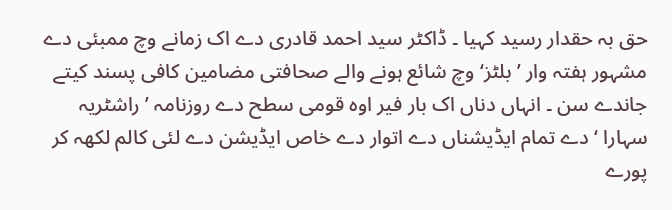حق بہ حقدار رسید کہیا ۔ ڈاکٹر سید احمد قادری دے اک زمانے وچ ممبئی دے مشہور ہفتہ وار ’ بلٹز‘ وچ شائع ہونے والے صحافتی مضامین کافی پسند کیتے جاندے سن ۔ انہاں دناں اک بار فیر اوہ قومی سطح دے روزنامہ ’راشٹریہ سہارا ‘ دے تمام ایڈیشناں دے اتوار دے خاص ایڈیشن دے لئی کالم لکھہ کر پورے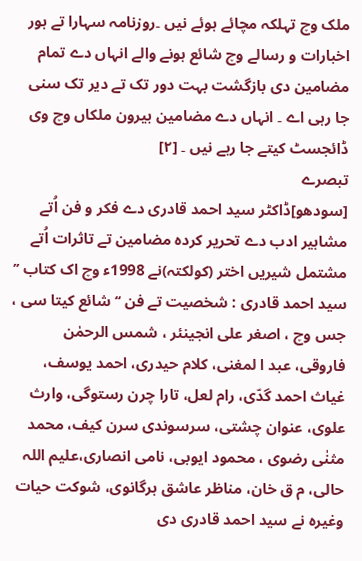ملک وچ تہلکہ مچائے ہوئے نيں ۔روزنامہ سہارا تے ہور اخبارات و رسالے وچ شائع ہونے والے انہاں دے تمام مضامین دی بازگشت بہت دور تک تے دیر تک سنی جا رہی اے ۔ انہاں دے مضامین بیرون ملکاں وچ وی ڈائجسٹ کیتے جا رہے نيں ۔ [۲]
تبصرے
[سودھو]ڈاکٹر سید احمد قادری دے فکر و فن اُتے مشاہیر ادب دے تحریر کردہ مضامین تے تاثرات اُتے مشتمل شیريں اختر (کولکتہ)نے 1998ء وچ اک کتاب ’’ سید احمد قادری : شخصیت تے فن ‘‘ شائع کیتا سی ، جس وچ ، اصغر علی انجینئر ، شمس الرحمٰن فاروقی، عبد ا لمغنی، کلام حیدری، احمد یوسف، غیاث احمد گدّی، رام لعل، تارا چرن رستوگی، وارث علوی، عنوان چشتی، سرسوندی سرن کیف، محمد مثنٰی رضوی ، محمود ایوبی، نامی انصاری،علیم اللہ حالی، م ق خان، مناظر عاشق ہرگانوی، شوکت حیات وغیرہ نے سید احمد قادری دی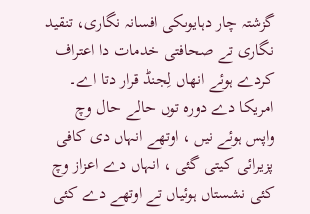گزشتہ چار دہایوںکی افسانہ نگاری، تنقید نگاری تے صحافتی خدمات دا اعتراف کردے ہوئے انھاں لِجنڈ قرار دتا اے۔ امریکا دے دورہ توں حالے حال وچ واپس ہوئے نيں ، اوتھے انہاں دی کافی پزیرائی کيتی گئی ، انہاں دے اعزاز وچ کئی نشستاں ہوئیاں تے اوتھے دے کئی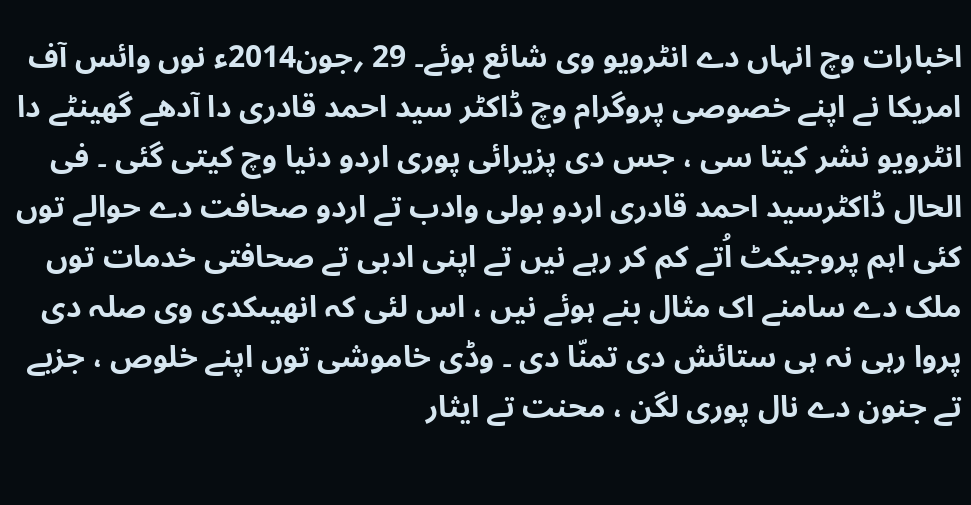اخبارات وچ انہاں دے انٹرویو وی شائع ہوئے۔ 29 ؍جون2014ء نوں وائس آف امریکا نے اپنے خصوصی پروگرام وچ ڈاکٹر سید احمد قادری دا آدھے گھینٹے دا انٹرویو نشر کیتا سی ، جس دی پزیرائی پوری اردو دنیا وچ کيتی گئی ۔ فی الحال ڈاکٹرسید احمد قادری اردو بولی وادب تے اردو صحافت دے حوالے توں کئی اہم پروجیکٹ اُتے کم کر رہے نيں تے اپنی ادبی تے صحافتی خدمات توں ملک دے سامنے اک مثال بنے ہوئے نيں ، اس لئی کہ انھیںکدی وی صلہ دی پروا رہی نہ ہی ستائش دی تمنّا دی ۔ وڈی خاموشی توں اپنے خلوص ، جزبے تے جنون دے نال پوری لگن ، محنت تے ایثار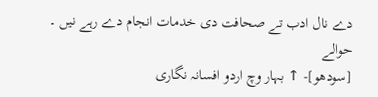دے نال ادب تے صحافت دی خدمات انجام دے رہے نيں ۔
حوالے
[سودھو]- ↑ بہار وچ اردو افسانہ نگاری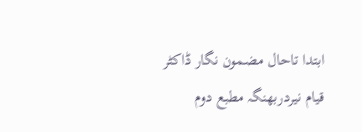ابتدا تاحال مضمون نگار ڈاکٹر قیام نیردربھنگہ مطبع دوم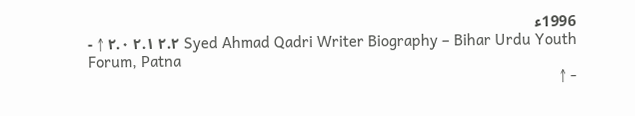1996ء
- ↑ ۲.۰ ۲.۱ ۲.۲ Syed Ahmad Qadri Writer Biography – Bihar Urdu Youth Forum, Patna
- ↑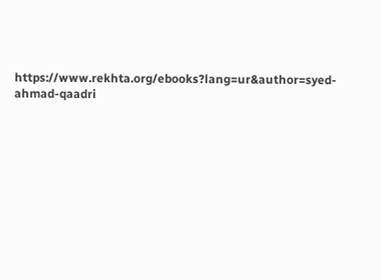https://www.rekhta.org/ebooks?lang=ur&author=syed-ahmad-qaadri